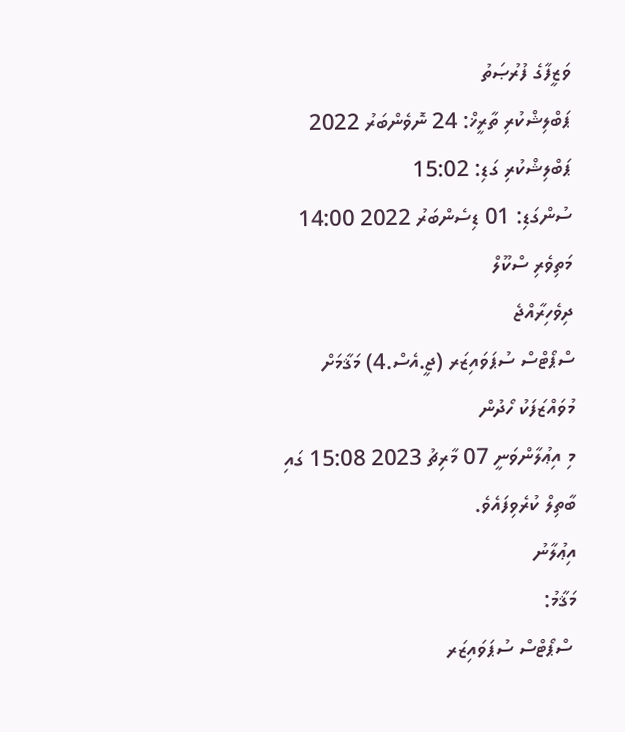ވަޒީފާގެ ފުރުޞަތު
ޕަބްލިޝްކުރި ތާރީޚް: 24 ނޮވެންބަރު 2022
ޕަބްލިޝްކުރި ގަޑި: 15:02
ސުންގަޑި: 01 ޑިސެންބަރު 2022 14:00
މަތިވެރި ސްކޫލް
ދިވެހިރާއްޖެ
ސްޕޯޓްސް ސުޕަވައިޒަރ (ޖީ.އެސް.4) މަޤާމަށް މުވައްޒަފަކު ހޯދުން
މި އިޢުލާންވަނީ 07 މާރިޗު 2023 15:08 ގައި ބާތިލް ކުރެވިފައެވެ.
އިޢުލާނު
މަޤާމު:
 ސްޕޯޓްސް ސުޕަވައިޒަރ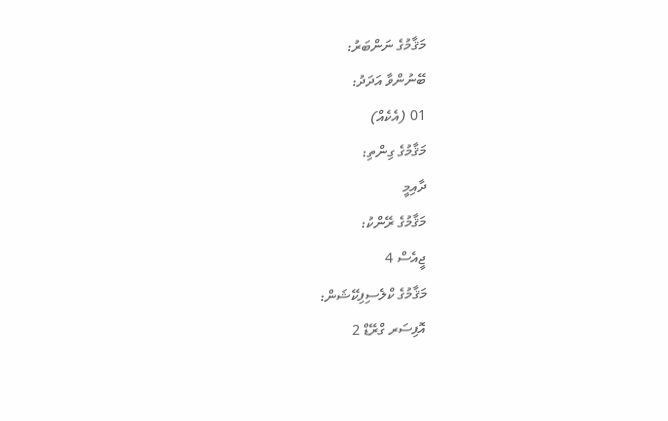މަޤާމުގެ ނަންބަރު:
ބޭނުންވާ އަދަދު:
01 (އެކެއް)
މަޤާމުގެ ގިންތި:
ދާއިމީ
މަޤާމުގެ ރޭންކު:
ޖީއެސް 4
މަޤާމުގެ ކްލެސިފިކޭޝަން:
އޮފިސަރ ގްރޭޑް 2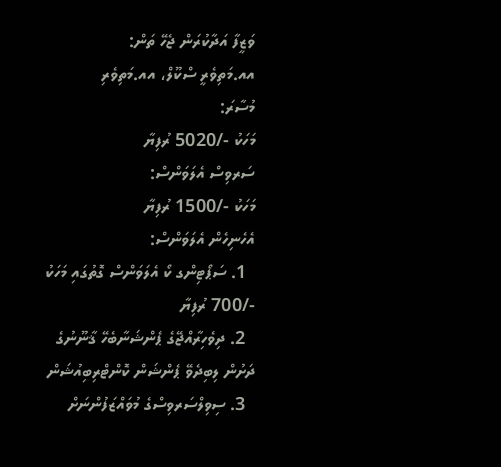ވަޒީފާ އަދާކުރަން ޖެހޭ ތަން:
އއ.މަތިވެރީ ސްކޫލް، އއ.މަތިވެރި
މުސާރަ:
މަހަކު -/5020 ރުފިޔާ
ސަރވިސް އެލަވަންސް:
މަހަކު -/1500 ރުފިޔާ
އެހެނިހެން އެލަވަންސް:
  1. ސަޕޯޓިންގ ކޯ އެލަވަންސް ގޮތުގައި މަހަކު -/700 ރުފިޔާ
  2. ދިވެހިރާއްޖޭގެ ޕެންޝަނާބެހޭ ޤާނޫނުގެ ދަށުން ލިބިދެވޭ ޕެންޝަން ކޮންޓްރިބިއުޝަން
  3. ސިވިލްސަރވިސްގެ މުވައްޒަފުންނަށް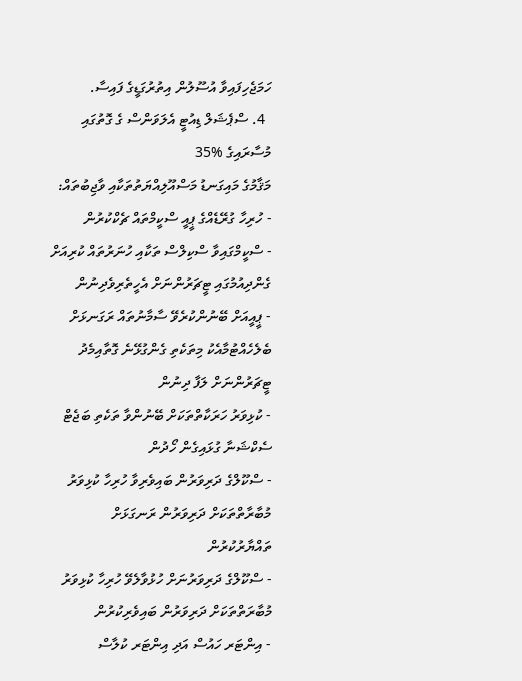ހަމަޖެހިފައިވާ އުސޫލުން އިތުރުގަޑީގެ ފައިސާ.
  4. ސްޕެޝަލް ޑިއުޓީ އެލަވަންސް ގެ ގޮތުގައި މުސާރައިގެ %35
މަޤާމުގެ މައިގަނޑު މަސްއޫލިއްޔަތުތަކާއި ވާޖިބުތައް:
- ހުރިހާ ގުރޭޑެއްގެ ޕީއީ ސްކީމްތައް ޗެކްކުރުން
- ސްކީމްގައިވާ ސްކިލްސް ތަކާއި ހުނަރުތައް ކުރިއަށް ގެންދިއުމުގައި ޓީޗަރުންނަށް އެހީތެރިވެދިނުން
- ޕީއީއަށް ބޭނުންކުރެވޭ ސާމާނުތައް ރަގަނޅަށް ބެލެހެއްޓުމާއެކު މިތަކެތި ގެންގުޅޭނެ ގޮތާއިމެދު ޓީޗަރުންނަށް ލަފާ ދިނުން
- ކުޅިވަރު ހަރަކާތްތަކަށް ބޭނުންވާ ތަކެތި ބަޖެޓް ސެކްޝަނާ ގުޅައިގެން ހޯދުން
- ސްކޫލްގެ ދަރިވަރުން ބައިވެރިވާ ހުރިހާ ކުޅިވަރު މުބާރާތްތަކަށް ދަރިވަރުން ރަނގަޅަށް ތައްޔާރުކުރުން
- ސްކޫލްގެ ދަރިވަރުނަށް ހުޅުވާލެވޭ ހުރިހާ ކުޅިވަރު މުބާރަތްތަކަށް ދަރިވަރުން ބައިވެރިކުރުން
- އިންޓަރ ހައުސް އަދި އިންޓަރ ކުލާސް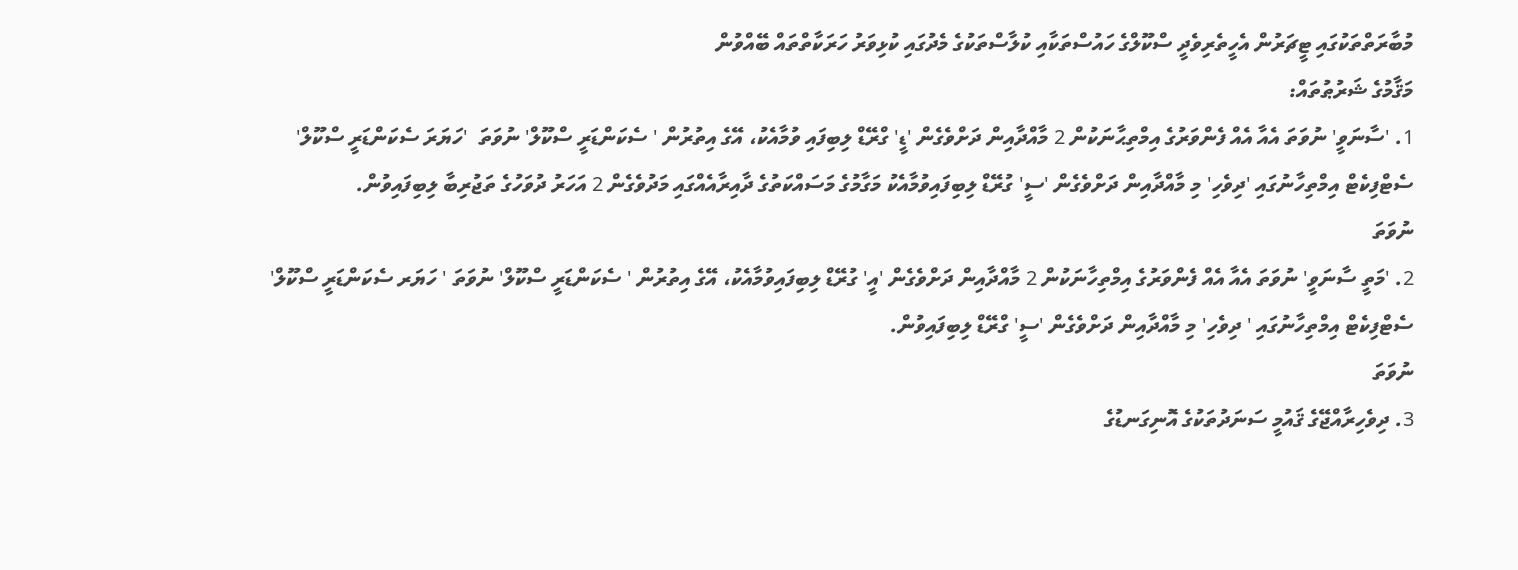މުބާރަތްތަކުގައި ޓީޗަރުން އެހީތެރިވެދީ ސްކޫލްގެ ހައުސްތަކާއި ކުލާސްތަކުގެ މެދުގައި ކުޅިވަރު ހަރަކާތްތައް ބޭއްވުން
މަޤާމުގެ ޝަރުޠުތައް:
1. 'ސާނަވީ' ނުވަތަ އެއާ އެއް ފެންވަރުގެ އިމްތިޙާނަކުން 2 މާއްދާއިން ދަށްވެގެން 'ޑީ' ގްރޭޑް ލިބިފައި ވުމާއެކު، އޭގެ އިތުރުން ' ސެކަންޑަރީ ސްކޫލް' ނުވަތަ  'ހަޔަރަ ސެކަންޑަރީ ސްކޫލް' ސެޓްފިކެޓް އިމްތިހާނުގައި 'ދިވެހި' މި މާއްދާއިން ދަށްވެގެން 'ސީ' ގުރޭޑް ލިބިފައިވުމާއެކު މަގާމުގެ މަސައްކަތުގެ ދާއިރާއެއްގައި މަދުވެގެން 2 އަހަރު ދުވަހުގެ ތަޖުރިބާ ލިބިފައިވުން.
ނުވަތަ
2. 'މަތީ ސާނަވީ' ނުވަތަ އެއާ އެއް ފެންވަރުގެ އިމްތިހާނަކުން 2 މާއްދާއިން ދަށްވެގެން 'އީ' ގުރޭޑް ލިބިފައިވުމާއެކު، އޭގެ އިތުރުން ' ސެކަންޑަރީ ސްކޫލް' ނުވަތަ ' ހަޔަރ ސެކަންޑަރީ ސްކޫލް'  ސެޓްފިކެޓް އިމްތިހާނުގައި ' ދިވެހި' މި މާއްދާއިން ދަށްވެގެން 'ސީ' ގްރޭޑް ލިބިފައިވުން.
ނުވަތަ
3. ދިވެހިރާއްޖޭގެ ޤައުމީ ސަނަދުތަކުގެ އޮނިގަނޑުގެ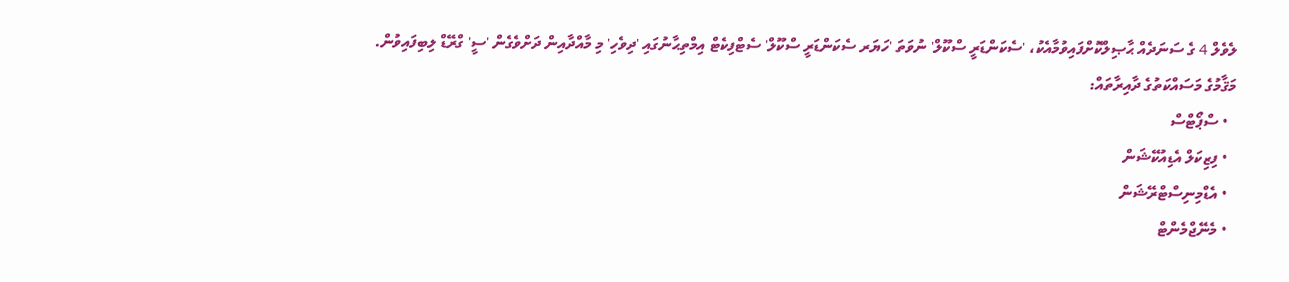ލެވެލް 4 ގެ ސަނަދެއް ޙާޞިލްކޮށްފައިވުމާއެކު، 'ސެކަންޑަރީ ސްކޫލް' ނުވަތަ 'ހަޔަރ ސެކަންޑަރީ ސްކޫލް' ސެޓްފިކެޓް އިމްތިޙާނުގައި 'ދިވެހި' މި މާއްދާއިން ދަށްވެގެން 'ސީ' ގްރޭޑް ލިބިފައިވުން.
މަޤާމުގެ މަސައްކަތުގެ ދާއިރާތައް:
  • ސްޕޯޓްސް
  • ފިޒިކަލް އެޑިއުކޭޝަން
  • އެޑްމިނިސްޓްރޭޝަން
  • މެނޭޖްމެންޓް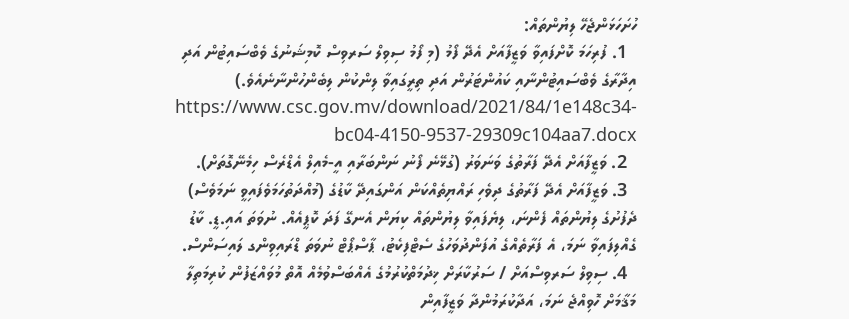ހުށަހަޅަންޖެހޭ ލިޔުންތައް:
  1. ފުރިހަމަ ކޮށްފައިވާ ވަޒީފާއަށް އެދޭ ފޯމު (މި ފޯމު ސިވިލް ސަރވިސް ކޮމިޝަނުގެ ވެބްސައިޓުން އަދި އިދާރާގެ ވެބްސައިޓުންނާއި ކައުންޓަރުން އަދި ތިރީގައިވާ ލިންކުން ލިބެންހުންނާނެއެވެ.) https://www.csc.gov.mv/download/2021/84/1e148c34-bc04-4150-9537-29309c104aa7.docx
  2. ވަޒީފާއަށް އެދޭ ފަރާތުގެ ވަނަވަރު (ގުޅޭނެ ފޯނު ނަންބަރާއި އީ-މެއިލް އެޑްރެސް ހިމެނޭގޮތަށް).
  3. ވަޒީފާއަށް އެދޭ ފަރާތުގެ ދިވެހި ރައްޔިތެއްކަން އަންގައިދޭ ކާޑުގެ (މުއްދަތުހަމަވެފައިވީ ނަމަވެސް) ދެފުށުގެ ލިޔުންތައް ފެންނަ، ލިޔެފައިވާ ލިޔުންތައް ކިޔަން އެނގޭ ފަދަ ކޮޕީއެއް. ނުވަތަ އައި.ޑީ. ކާޑު ގެއްލިފައިވާ ނަމަ، އެ ފަރާތެއްގެ އުފަންދުވަހުގެ ސެޓްފިކެޓު، ޕާސްޕޯޓް ނުވަތަ ޑްރައިވިންގ ލައިސަންސް.
  4. ސިވިލް ސަރވިސްއަށް / ސަރުކާރަށް ޚިދުމަތްކުރުމުގެ އެއްބަސްވުމެއް އޮތް މުވައްޒަފުން ކުރިމަތިލާ މަޤާމަށް ހޮވިއްޖެ ނަމަ، އަދާކުރަމުންދާ ވަޒީފާއިން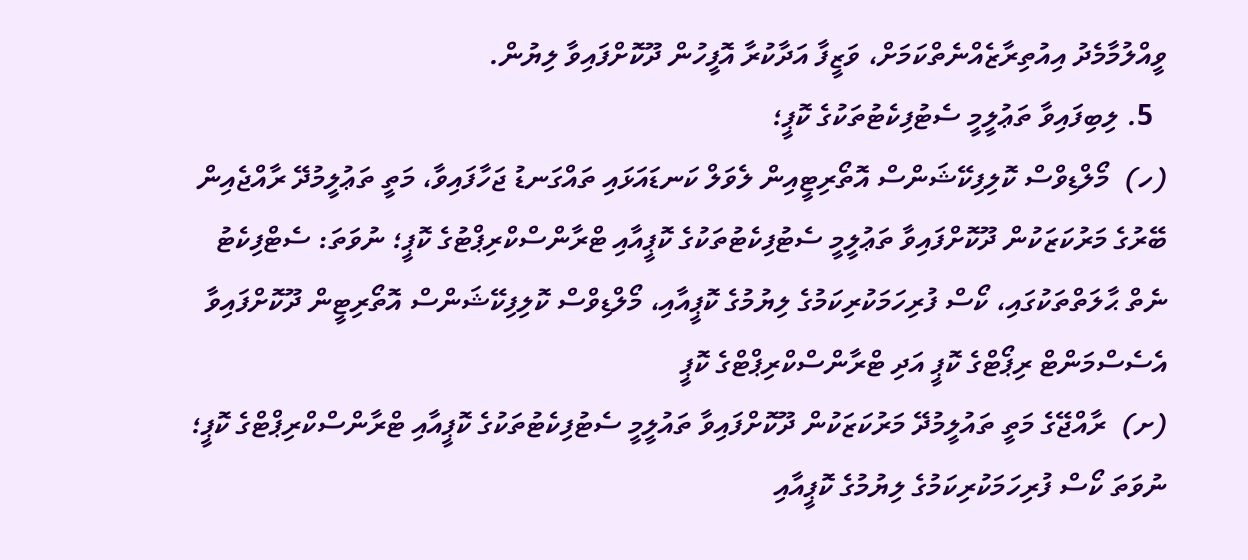ވީއްލުމާމެދު އިއުތިރާޒެއްނެތްކަމަށް، ވަޒީފާ އަދާކުރާ އޮފީހުން ދޫކޮށްފައިވާ ލިޔުން.
  5. ލިބިފައިވާ ތަޢުލީމީ ސެޓުފިކެޓުތަކުގެ ކޮޕީ؛
(ހ)  މޯލްޑިވްސް ކޮލިފިކޭޝަންސް އޮތޯރިޓީއިން ލެވަލް ކަނޑައަޅައި ތައްގަނޑު ޖަހާފައިވާ، މަތީ ތަޢުލީމުދޭ ރާއްޖެއިން ބޭރުގެ މަރުކަޒަކުން ދޫކޮށްފައިވާ ތަޢުލީމީ ސެޓުފިކެޓުތަކުގެ ކޮޕީއާއި ޓްރާންސްކްރިޕްޓުގެ ކޮޕީ؛ ނުވަތަ: ސެޓްފިކެޓު ނެތް ޙާލަތްތަކުގައި، ކޯސް ފުރިހަމަކުރިކަމުގެ ލިޔުމުގެ ކޮޕީއާއި، މޯލްޑިވްސް ކޮލިފިކޭޝަންސް އޮތޯރިޓީން ދޫކޮށްފައިވާ އެސެސްމަންޓް ރިޕޯޓްގެ ކޮޕީ އަދި ޓްރާންސްކްރިޕްޓްގެ ކޮޕީ
(ށ)  ރާއްޖޭގެ މަތީ ތައުލީމުދޭ މަރުކަޒަކުން ދޫކޮށްފައިވާ ތައުލީމީ ސެޓުފިކެޓުތަކުގެ ކޮޕީއާއި ޓްރާންސްކްރިޕްޓްގެ ކޮޕީ؛ ނުވަތަ ކޯސް ފުރިހަމަކުރިކަމުގެ ލިޔުމުގެ ކޮޕީއާއި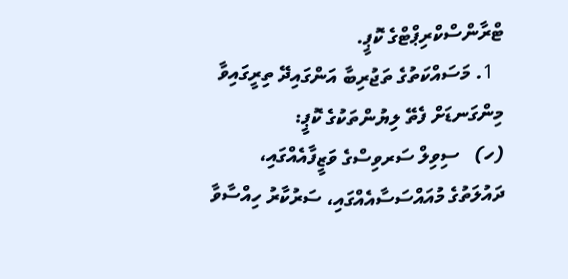ޓްރާންސްކްރިޕްޓްގެ ކޮޕީ.
  1. މަސައްކަތުގެ ތަޖުރިބާ އަންގައިދޭ ތިރީގައިވާ މިންގަނޑަށް ފެތޭ ލިޔުންތަކުގެ ކޮޕީ:
(ހ)   ސިވިލް ސަރވިސްގެ ވަޒީފާއެއްގައި، ދައުލަތުގެ މުއައްސަސާއެއްގައި، ސަރުކާރު ހިއްސާވާ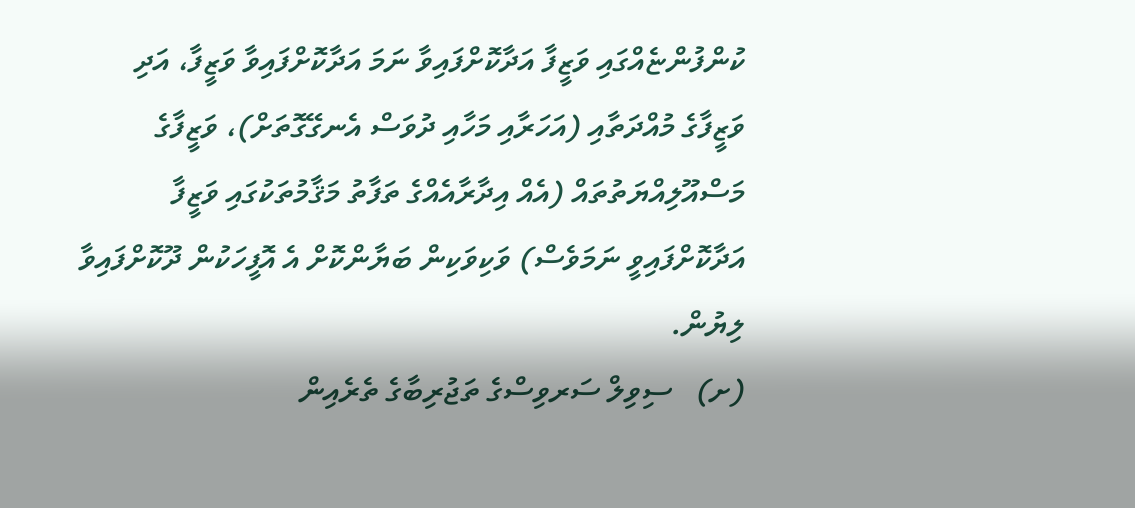ކުންފުންޏެއްގައި ވަޒީފާ އަދާކޮށްފައިވާ ނަމަ އަދާކޮށްފައިވާ ވަޒީފާ، އަދި ވަޒީފާގެ މުއްދަތާއި (އަހަރާއި މަހާއި ދުވަސް އެނގޭގޮތަށް)، ވަޒީފާގެ މަސްއޫލިއްޔަތުތައް (އެއް އިދާރާއެއްގެ ތަފާތު މަޤާމުތަކުގައި ވަޒީފާ އަދާކޮށްފައިވީ ނަމަވެސް) ވަކިވަކިން ބަޔާންކޮށް އެ އޮފީހަކުން ދޫކޮށްފައިވާ ލިޔުން.
(ށ)   ސިވިލް ސަރވިސްގެ ތަޖުރިބާގެ ތެރެއިން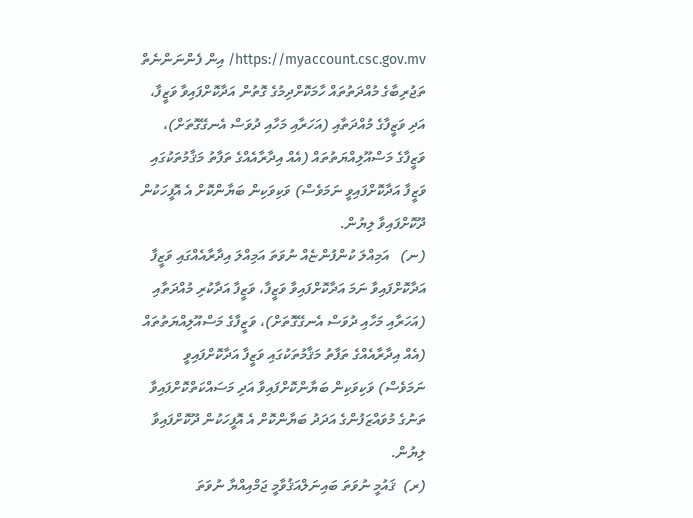https://myaccount.csc.gov.mv/ އިން ފެންނަންނެތް ތަޖުރިބާގެ މުއްދަތުތައް ހާމަކޮށްދިމުގެ ގޮތުން އަދާކޮށްފައިވާ ވަޒީފާ، އަދި ވަޒީފާގެ މުއްދަތާއި (އަހަރާއި މަހާއި ދުވަސް އެނގޭގޮތަށް)، ވަޒީފާގެ މަސްއޫލިއްޔަތުތައް (އެއް އިދާރާއެއްގެ ތަފާތު މަޤާމުތަކުގައި ވަޒީފާ އަދާކޮށްފައިވީ ނަމަވެސް) ވަކިވަކިން ބަޔާންކޮށް އެ އޮފީހަކުން ދޫކޮށްފައިވާ ލިޔުން.
(ނ)   އަމިއްލަ ކުންފުންޏެއް ނުވަތަ އަމިއްލަ އިދާރާއެއްގައި ވަޒީފާ އަދާކޮށްފައިވާ ނަމަ އަދާކޮށްފައިވާ ވަޒީފާ، ވަޒީފާ އަދާކުރި މުއްދަތާއި (އަހަރާއި މަހާއި ދުވަސް އެނގޭގޮތަށް)، ވަޒީފާގެ މަސްއޫލިއްޔަތުތައް (އެއް އިދާރާއެއްގެ ތަފާތު މަޤާމުތަކުގައި ވަޒީފާ އަދާކޮށްފައިވީ ނަމަވެސް) ވަކިވަކިން ބަޔާންކޮށްފައިވާ އަދި މަސައްކަތްކޮށްފައިވާ ތަނުގެ މުވައްޒަފުންގެ އަދަދު ބަޔާންކޮށް އެ އޮފީހަކުން ދޫކޮށްފައިވާ ލިޔުން.
(ރ)  ޤައުމީ ނުވަތަ ބައިނަލްއަޤުވާމީ ޖަމްއިއްޔާ ނުވަތަ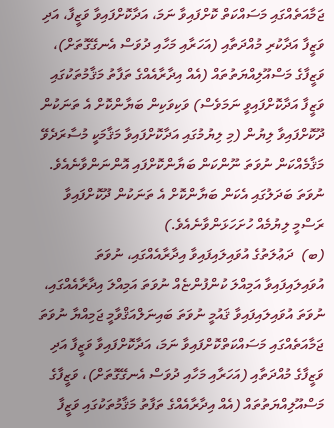ޖަމާއަތެއްގައި މަސައްކަތް ކޮށްފައިވާ ނަމަ، އަދާކޮށްފައިވާ ވަޒީފާ، އަދި ވަޒީފާ އަދާކުރި މުއްދަތާއި (އަހަރާއި މަހާއި ދުވަސް އެނގޭގޮތަށް)، ވަޒީފާގެ މަސްއޫލިއްޔަތުތައް (އެއް އިދާރާއެއްގެ ތަފާތު މަޤާމުތަކުގައި ވަޒީފާ އަދާކޮށްފައިވީ ނަމަވެސް) ވަކިވަކިން ބަޔާންކޮށް އެ ތަނަކުން ދޫކޮށްފައިވާ ލިޔުން (މި ލިޔުމުގައި އަދާކޮށްފައިވާ މަޤާމަކީ މުސާރަދެވޭ މަޤާމެއްކަން ނުވަތަ ނޫންކަން ބަޔާންކޮށްފައި އޮންނަންވާނެއެވެ. ނުވަތަ ބަދަލުގައި އެކަން ބަޔާންކޮށް އެ ތަނަކުން ދޫކޮށްފައިވާ ރަސްމީ ލިޔުމެއް ހުށަހަޅަންވާނެއެވެ.)
(ބ)  ދަޢުލަތުގެ އުވައިލައިފައިވާ އިދާރާއެއްގައި، ނުވަތަ އުވައިލައިފައިވާ އަމިއްލަ ކުންފުންޏެއް ނުވަތަ އަމިއްލަ އިދާރާއެއްގައި، ނުވަތަ އުވައިލައިފައިވާ ޤައުމީ ނުވަތަ ބައިނަލްއަޤްވާމީ ޖަމިއްޔާ ނުވަތަ ޖަމާއަތެއްގައި މަސައްކަތްކޮށްފައިވާ ނަމަ، އަދާކޮށްފައިވާ ވަޒީފާ އަދި ވަޒީފާގެ މުއްދަތާއި (އަހަރާއި މަހާއި ދުވަސް އެނގޭގޮތަށް)، ވަޒީފާގެ މަސްއޫލިއްޔަތުތައް (އެއް އިދާރާއެއްގެ ތަފާތު މަޤާމުތަކުގައި ވަޒީފާ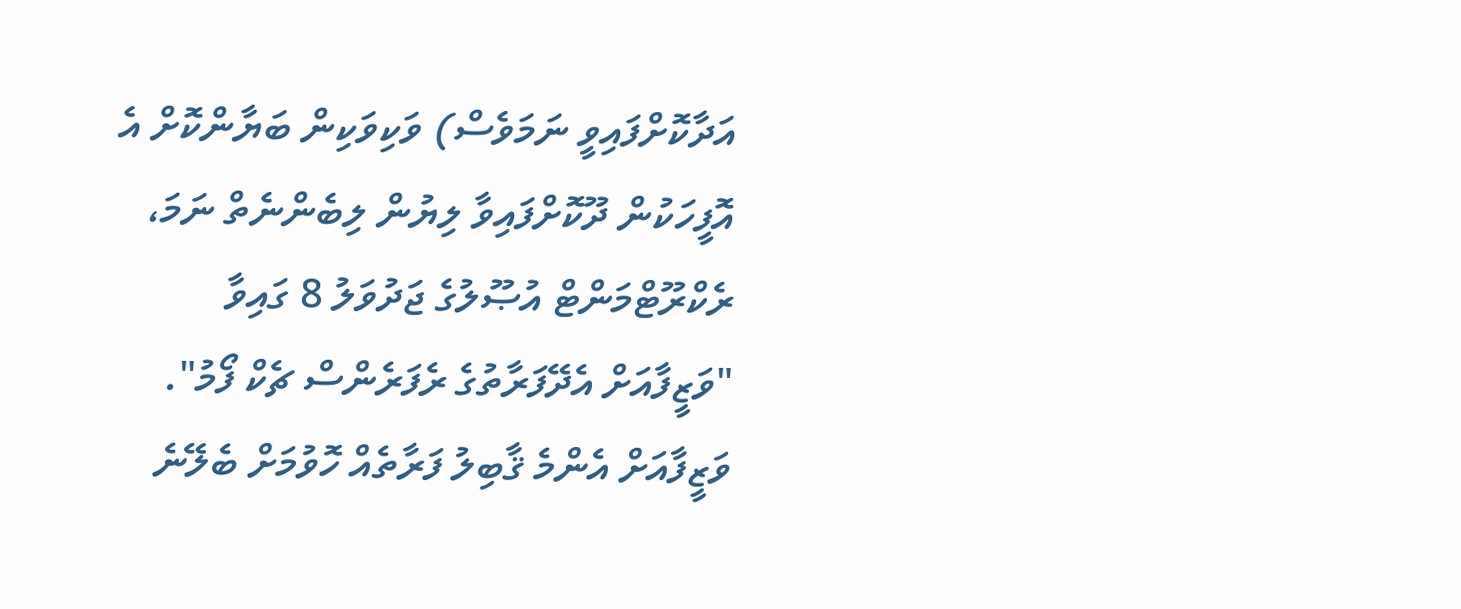އަދާކޮށްފައިވީ ނަމަވެސް) ވަކިވަކިން ބަޔާންކޮށް އެ އޮފީހަކުން ދޫކޮށްފައިވާ ލިޔުން ލިބެންނެތް ނަމަ، ރެކްރޫޓްމަންޓް އުޞޫލުގެ ޖަދުވަލު 8 ގައިވާ "ވަޒީފާއަށް އެދޭފަރާތުގެ ރެފަރެންސް ޗެކް ފޯމު".
ވަޒީފާއަށް އެންމެ ޤާބިލު ފަރާތެއް ހޮވުމަށް ބެލޭނެ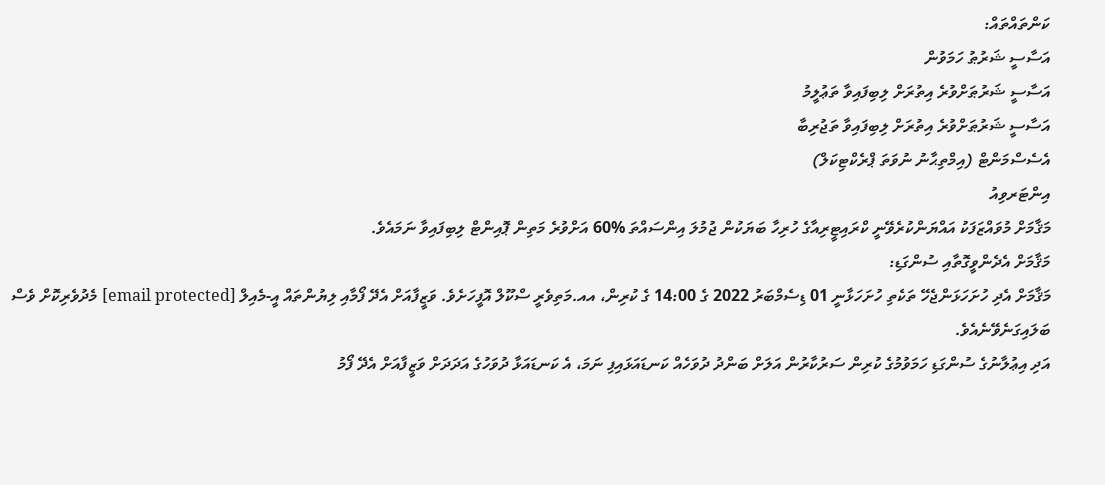ކަންތައްތައް:
އަސާސީ ޝަރުޠު ހަމަވުން
އަސާސީ ޝަރުޠަށްވުރެ އިތުރަށް ލިބިފައިވާ ތަޢުލީމު
އަސާސީ ޝަރުޠަށްވުރެ އިތުރަށް ލިބިފައިވާ ތަޖުރިބާ
އެސެސްމަންޓް (އިމްތިޙާނު ނުވަތަ ޕްރެކްޓިކަލް)
އިންޓަރވިއު
މަޤާމަށް މުވައްޒަފަކު އައްޔަންކުރެވޭނީ ކްރައިޓީރިއާގެ ހުރިހާ ބަޔަކުން ޖުމުލަ އިންސައްތަ %60 އަށްވުރެ މަތިން ޕޮއިންޓް ލިބިފައިވާ ނަމައެވެ.
މަޤާމަށް އެދެންވީގޮތާއި ސުންގަޑި:
މަޤާމަށް އެދި ހުށަހަޅަންޖެހޭ ތަކެތި ހުށަހަޅާނީ 01 ޑިސެމްބަރު 2022 ގެ 14:00 ގެ ކުރިން، އއ.މަތިވެރީ ސްކޫލް އޮފީހަށެވެ. ވަޒީފާއަށް އެދޭ ފޯމާއި ލިޔުންތައް އީ-މެއިލް [email protected] މެދުވެރިކޮށް ވެސް ބަލައިގަނެވޭނެއެވެ.
އަދި އިޢުލާނުގެ ސުންގަޑި ހަމަވުމުގެ ކުރިން ސަރުކާރުން އަލަށް ބަންދު ދުވަހެއް ކަނޑައަޅައިފި ނަމަ، އެ ކަނޑައަޅާ ދުވަހުގެ އަދަދަށް ވަޒީފާއަށް އެދޭ ފޯމު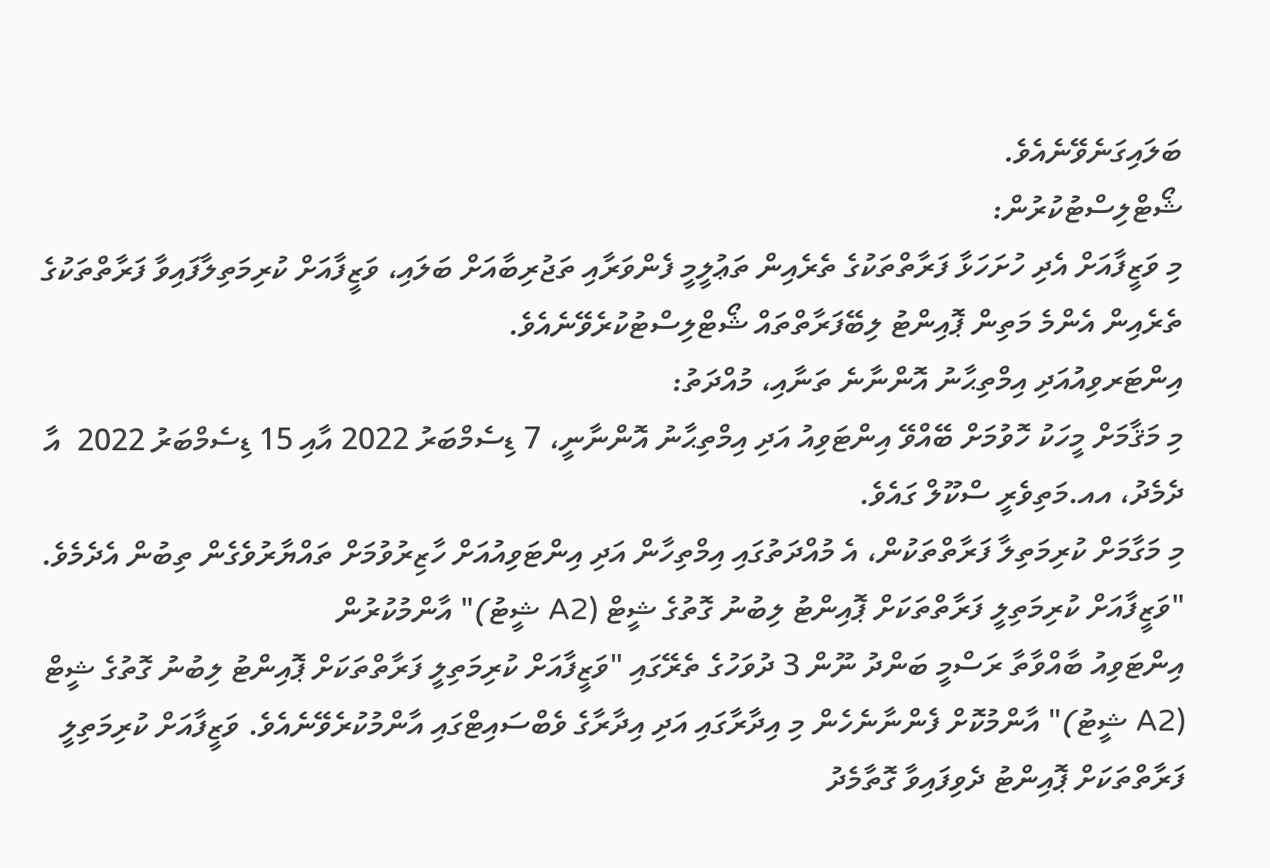ބަލައިގަނެވޭނެއެވެ.
ޝޯޓްލިސްޓުކުރުން:
މި ވަޒީފާއަށް އެދި ހުށަހަޅާ ފަރާތްތަކުގެ ތެރެއިން ތަޢުލީމީ ފެންވަރާއި ތަޖުރިބާއަށް ބަލައި، ވަޒީފާއަށް ކުރިމަތިލާފައިވާ ފަރާތްތަކުގެ ތެރެއިން އެންމެ މަތިން ޕޮއިންޓު ލިބޭފަރާތްތައް ޝޯޓްލިސްޓުކުރެވޭނެއެވެ.
އިންޓަރވިއުއަދި އިމްތިޙާނު އޮންނާނެ ތަނާއި، މުއްދަތު:
މި މަޤާމަށް މީހަކު ހޮވުމަށް ބޭއްވޭ އިންޓަވިއު އަދި އިމްތިޙާނު އޮންނާނީ، 7 ޑިސެމްބަރު 2022 އާއި 15 ޑިސެމްބަރު 2022  އާ ދެމެދު، އއ.މަތިވެރީ ސްކޫލް ގައެވެ.
މި މަގާމަށް ކުރިމަތިލާ ފަރާތްތަކުން، އެ މުއްދަތުގައި އިމްތިހާން އަދި އިންޓަވިއުއަށް ހާޒިރުވުމަށް ތައްޔާރުވެގެން ތިބުން އެދެމެވެ.
"ވަޒީފާއަށް ކުރިމަތިލީ ފަރާތްތަކަށް ޕޮއިންޓު ލިބުނު ގޮތުގެ ޝީޓް (A2 ޝީޓު)" އާންމުކުރުން
އިންޓަވިއު ބާއްވާތާ ރަސްމީ ބަންދު ނޫން 3 ދުވަހުގެ ތެރޭގައި "ވަޒީފާއަށް ކުރިމަތިލީ ފަރާތްތަކަށް ޕޮއިންޓު ލިބުނު ގޮތުގެ ޝީޓް (A2 ޝީޓު)" އާންމުކޮށް ފެންނާނެހެން މި އިދާރާގައި އަދި އިދާރާގެ ވެބްސައިޓްގައި އާންމުކުރެވޭނެއެވެ. ވަޒީފާއަށް ކުރިމަތިލީ ފަރާތްތަކަށް ޕޮއިންޓު ދެވިފައިވާ ގޮތާމެދު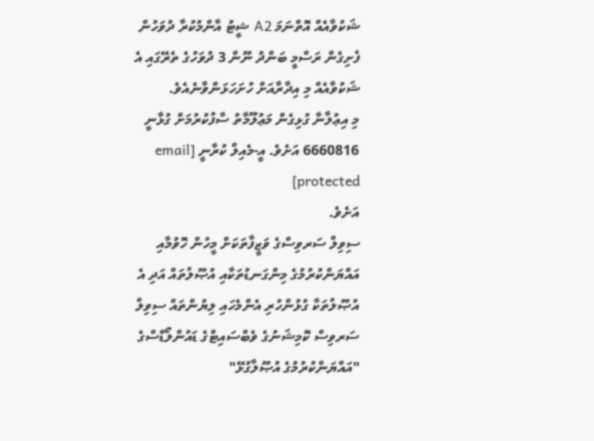ޝަކުވާއެއް އޮތްނަމަ A2 ޝީޓު އާންމުކުރާ ދުވަހުން ފެށިގެން ރަސްމީ ބަންދު ނޫން 3 ދުވަހުގެ ތެރޭގައި އެ ޝަކުވާއެއް މި އިދާރާއަށް ހުށަހަޅަންވާނެއެވެ.
މި އިޢުލާނާ ގުޅިގެން މަޢުލޫމާތު ސާފުކުރުމަށް ގުޅާނީ 6660816 އަށެވެ. އީ-މެއިލް ކުރާނީ [email protected]
އަށެވެ.
ސިވިލް ސަރވިސްގެ ވަޒީފާތަކަށް މީހުން ހޮވުމާއި އައްޔަންކުރުމުގެ މިންގަނޑުތަކާއި އުޞޫލުތައް އަދި އެ އުޞޫލުތަކާ ގުޅުންހުރި އެންމެހައި ލިޔުންތައް ސިވިލް ސަރވިސް ކޮމިޝަނުގެ ވެބްސައިޓްގެ ޑައުންލޯޑްސްގެ "އައްޔަންކުރުމުގެ އުޞޫލާގުޅޭ"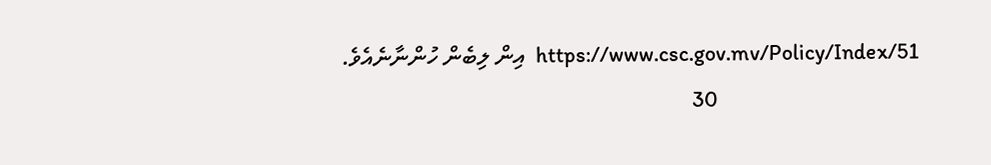https://www.csc.gov.mv/Policy/Index/51  އިން ލިބެން ހުންނާނެއެވެ.
                                        30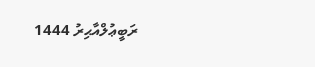ރަބީޢުލްއާޙިރު 1444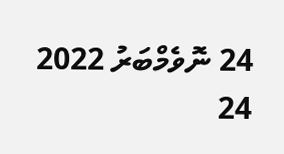24 ނޮވެމްބަރު 2022
24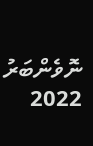ނޮވެންބަރު 2022